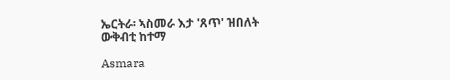ኤርትራ፡ ኣስመራ እታ 'ጸጥ' ዝበለት ውቅብቲ ከተማ

Asmara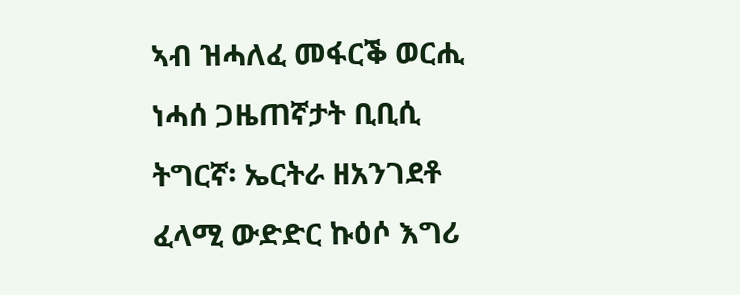ኣብ ዝሓለፈ መፋርቕ ወርሒ ነሓሰ ጋዜጠኛታት ቢቢሲ ትግርኛ፡ ኤርትራ ዘአንገደቶ ፈላሚ ውድድር ኩዕሶ እግሪ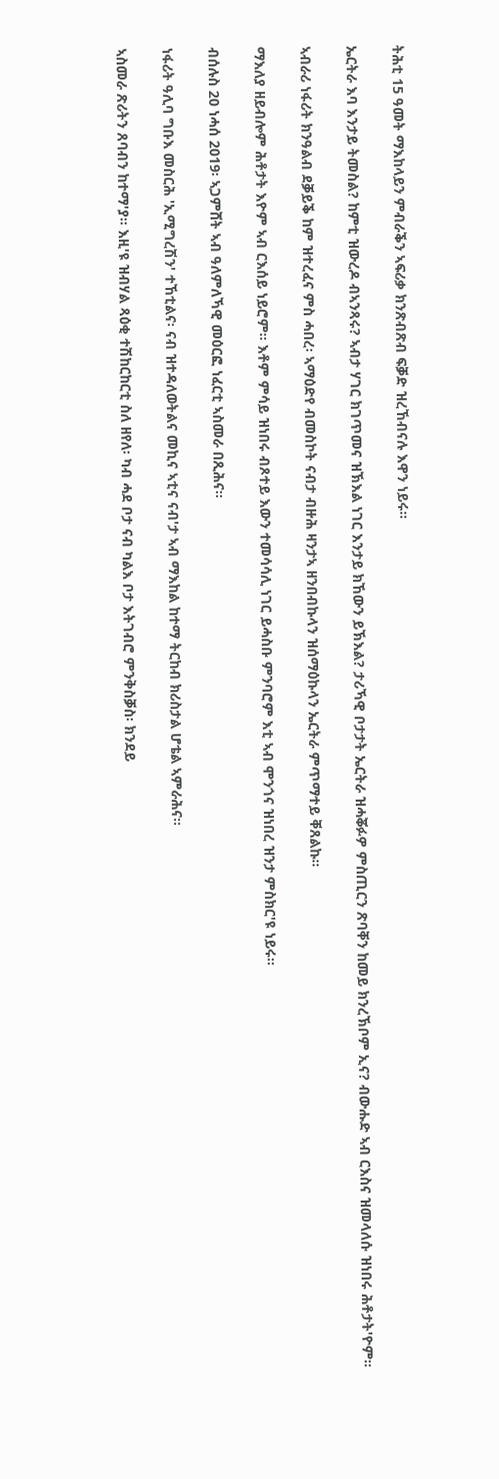ትሕቲ 15 ዓመት ማእከላይን ምብራቕን ኣፍሪቃ ክንጽብጽብ ፍቓድ ዝረኸብናሉ እዋን ነይሩ።

ኤርትራ እባ እንታይ ትመስል? ከምቲ ዝውረዶ ብኣንጻሩ? ኣብታ ሃገር ክገጥመና ዝኽእል ነገር እንታይ ክኸውን ይኽእል? ታሪኻዊ ቦታታት ኤርትራ ዝሓቖፉዎ ምስጢርን ጽባቐን ከመይ ክንረኽቦም ኢና? ብውሑድ ኣብ ርእስና ዝመላለሱ ዝነበሩ ሕቶታት'ዮም።

ኣብራሪ ነፋሪት ክንዓልብ ደቓይቕ ከም ዝተረፈና ምስ ሓበረ፡ ኣማዕድየ ብመስኮት ናብታ ብዙሕ ዛንታኣ ዘንበብኩላን ዝሰማዕኩላን ኤርትራ ምጥማተይ ቐጸልኩ።

ማእለያ ዘይብሎም ሕቶታት እዮም ኣብ ርእሰይ ነይሮም። እቶም ምሳይ ዝነበሩ ብጾተይ እውን ተመሳሳሊ ነገር ይሓስቡ ምንባሮም እቲ ኣብ ሞንጎና ዝነበረ ዝንታ ምስክር'ዩ ነይሩ።

ብሰሉስ 20 ነሓሰ 2019፡ ኣጋምሸት ኣብ ዓለምለኻዊ መዕርፎ ነፈርቲ ኣስመራ በጺሕና።

ነፋሪት ዓሊባ ግቡእ መስርሕ 'ኢሚግረሽን' ተኸቲልና፡ ናብ ዝተዳለወትልና መኪና ኣቲና ናብ'ታ ኣብ ማእከል ከተማ ትርከብ ክሪስታል ሆቴል ኣምራሕና።

ኣስመራ ጽሪትን ጸባብን ከተማ'ያ። እዚ'ዩ ዝብሃል ጻዕቂ ተሽከርከርቲ ስለ ዘየለ፡ ካብ ሓደ ቦታ ናብ ካልእ ቦታ እትገብሮ ምንቅስቓስ፡ ክንደይ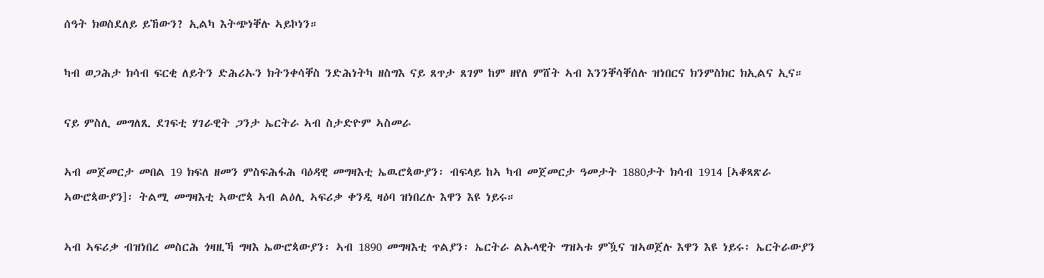ሰዓት ክወስደለይ ይኸውን? ኢልካ እትጭነቐሉ ኣይኮነን።

ካብ ወጋሕታ ክሳብ ፍርቂ ለይትን ድሕሪኡን ክትንቀሳቐስ ንድሕነትካ ዘስግእ ናይ ጸጥታ ጸገም ከም ዘየለ ምሸት ኣብ እንንቐሳቐሰሉ ዝነበርና ክንምስክር ክኢልና ኢና።

ናይ ምስሊ መግለጺ ደገፍቲ ሃገራዊት ጋንታ ኤርትራ ኣብ ስታድዮም ኣስመራ

ኣብ መጀመርታ መበል 19 ክፍለ ዘመን ምስፍሕፋሕ ባዕዳዊ መግዛእቲ ኤዉሮጳውያን፡ ብፍላይ ከኣ ካብ መጀመርታ ዓመታት 1880ታት ክሳብ 1914 [ኣቆጻጽራ ኣውሮጳውያን]፡ ትልሚ መግዛእቲ ኣውሮጳ ኣብ ልዕሊ ኣፍሪቃ ቀንዲ ዛዕባ ዝነበረሉ እዋን እዩ ነይሩ።

ኣብ ኣፍሪቃ ብዝነበረ መስርሕ ጎዛዚኻ ግዛእ ኤውሮጳውያን፡ ኣብ 1890 መግዛእቲ ጥልያን፡ ኤርትራ ልኡላዊት ግዝኣቱ ምዃና ዝኣወጀሉ እዋን እዩ ነይሩ፡ ኤርትራውያን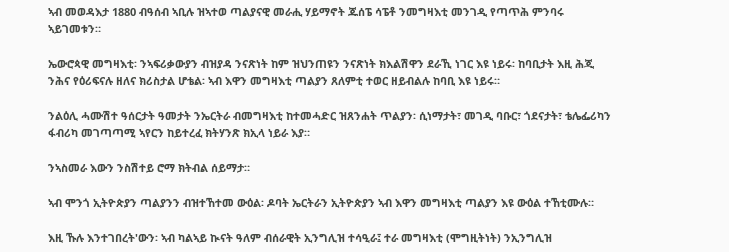ኣብ መወዳእታ 1880 ብዓሰብ ኣቢሉ ዝኣተወ ጣልያናዊ መራሒ ሃይማኖት ጁሰፔ ሳፔቶ ንመግዛእቲ መንገዲ የጣጥሕ ምንባሩ ኣይገመቱን።

ኤውሮጳዊ መግዛእቲ፡ ንኣፍሪቃውያን ብዝያዳ ንናጽነት ከም ዝህንጠዩን ንናጽነት ክእልሽዋን ደራኺ ነገር እዩ ነይሩ፡ ከባቢታት እዚ ሕጂ ንሕና የዕሪፍናሉ ዘለና ክሪስታል ሆቴል፡ ኣብ እዋን መግዛእቲ ጣልያን ጸለምቲ ተወር ዘይብልሉ ከባቢ እዩ ነይሩ።

ንልዕሊ ሓሙሽተ ዓሰርታት ዓመታት ንኤርትራ ብመግዛእቲ ከተመሓድር ዝጸንሐት ጥልያን፡ ሲነማታት፣ መገዲ ባቡር፣ ጎደናታት፣ ቴሌፌሪካን ፋብሪካ መገጣጣሚ ኣየርን ከይተረፈ ክትሃንጽ ክኢላ ነይራ እያ።

ንኣስመራ እውን ንስሽተይ ሮማ ክትብል ሰይማታ።

ኣብ ሞንጎ ኢትዮጵያን ጣልያንን ብዝተኸተመ ውዕል፡ ዶባት ኤርትራን ኢትዮጵያን ኣብ እዋን መግዛእቲ ጣልያን እዩ ውዕል ተኸቲሙሉ።

እዚ ኹሉ እንተገበረት'ውን፡ ኣብ ካልኣይ ኲናት ዓለም ብሰራዊት ኢንግሊዝ ተሳዒራ፤ ተራ መግዛእቲ (ሞግዚትነት) ንኢንግሊዝ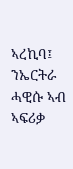ኣረኪባ፤ ንኤርትራ ሓዊሱ ኣብ ኣፍሪቃ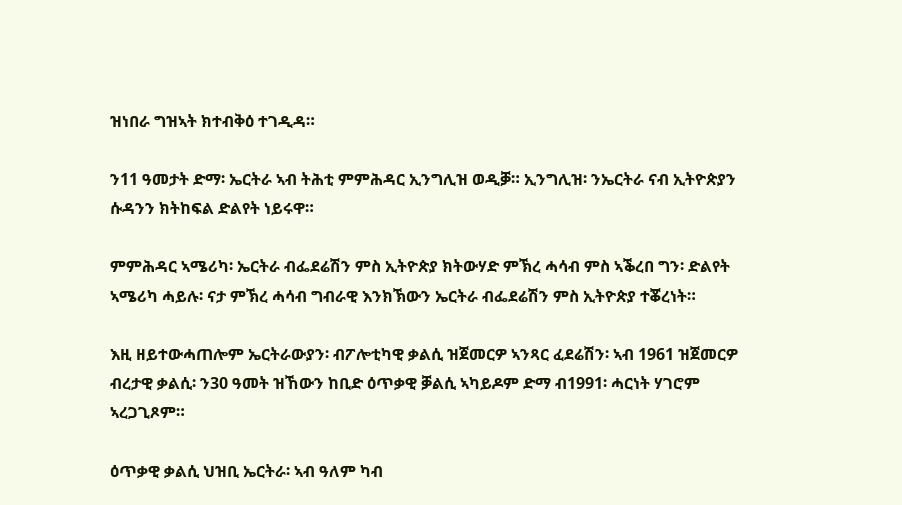ዝነበራ ግዝኣት ክተብቅዕ ተገዲዳ።

ን11 ዓመታት ድማ፡ ኤርትራ ኣብ ትሕቲ ምምሕዳር ኢንግሊዝ ወዲቓ። ኢንግሊዝ፡ ንኤርትራ ናብ ኢትዮጵያን ሱዳንን ክትከፍል ድልየት ነይሩዋ።

ምምሕዳር ኣሜሪካ፡ ኤርትራ ብፌደሬሽን ምስ ኢትዮጵያ ክትውሃድ ምኽረ ሓሳብ ምስ ኣቕረበ ግን፡ ድልየት ኣሜሪካ ሓይሉ፡ ናታ ምኽረ ሓሳብ ግብራዊ እንክኽውን ኤርትራ ብፌደሬሽን ምስ ኢትዮጵያ ተቖረነት።

እዚ ዘይተውሓጠሎም ኤርትራውያን፡ ብፖሎቲካዊ ቃልሲ ዝጀመርዎ ኣንጻር ፈደሬሽን፡ ኣብ 1961 ዝጀመርዎ ብረታዊ ቃልሲ፡ ን30 ዓመት ዝኸውን ከቢድ ዕጥቃዊ ቓልሲ ኣካይዶም ድማ ብ1991፡ ሓርነት ሃገሮም ኣረጋጊጾም።

ዕጥቃዊ ቃልሲ ህዝቢ ኤርትራ፡ ኣብ ዓለም ካብ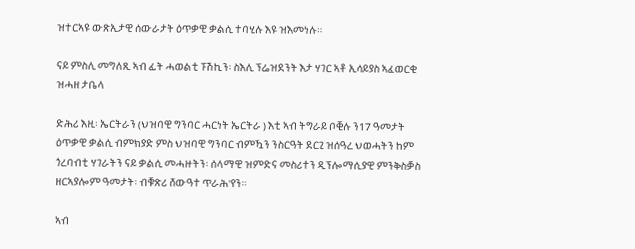ዝተርኣዩ ውጽኢታዊ ሰውራታት ዕጥቃዊ ቃልሲ ተባሂሉ እዩ ዝእመነሉ።

ናይ ምስሊ መግለጺ ኣብ ፊት ሓወልቲ ፑሽኪን፡ ስእሊ ፕሬዝደንት እታ ሃገር ኣቶ ኢሳይያስ ኣፈወርቂ ዝሓዘ ታቤላ

ድሕሪ እዚ፡ ኤርትራን (ህዝባዊ ግንባር ሓርነት ኤርትራ ) እቲ ኣብ ትግራይ ቦቒሉ ን17 ዓመታት ዕጥቃዊ ቃልሲ ብምክያድ ምስ ህዝባዊ ግንባር ብምዃን ንስርዓት ደርጊ ዝሰዓረ ህወሓትን ከም ጎረባብቲ ሃገራትን ናይ ቃልሲ መሓዙትን፡ ሰላማዊ ዝምድና መስሪተን ዲፕሎማሲያዊ ምንቅስቓስ ዘርኣያሎም ዓመታት፡ ብቑጽሪ ሸውዓተ ጥራሕ'የን።

ኣብ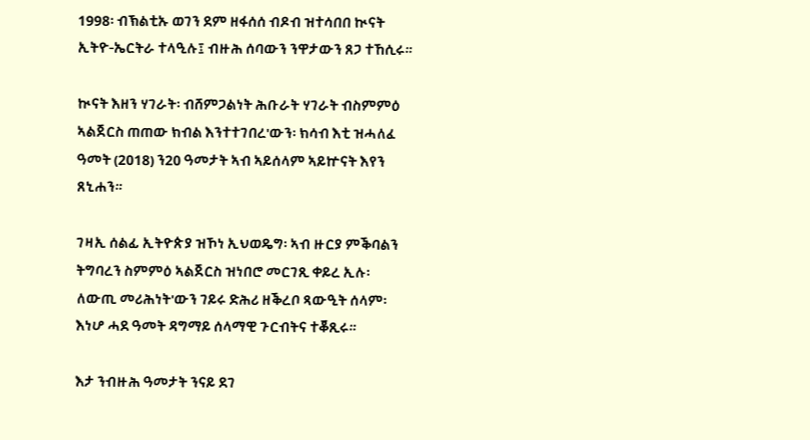1998፡ ብኽልቲኡ ወገን ደም ዘፋሰሰ ብዶብ ዝተሳበበ ኲናት ኢትዮ-ኤርትራ ተላዒሉ፤ ብዙሕ ሰባውን ንዋታውን ጸጋ ተኸሲሩ።

ኲናት እዘን ሃገራት፡ ብሸምጋልነት ሕቡራት ሃገራት ብስምምዕ ኣልጀርስ ጠጠው ክብል እንተተገበረ'ውን፡ ክሳብ እቲ ዝሓለፈ ዓመት (2018) ን20 ዓመታት ኣብ ኣይሰላም ኣይኵናት እየን ጸኒሐን።

ገዛኢ ሰልፊ ኢትዮጵያ ዝኾነ ኢህወዴግ፡ ኣብ ዙርያ ምቕባልን ትግባረን ስምምዕ ኣልጀርስ ዝነበሮ መርገጺ ቀይረ ኢሉ፡ ለውጢ መሪሕነት'ውን ገይሩ ድሕሪ ዘቕረቦ ጻውዒት ሰላም፡ እነሆ ሓደ ዓመት ዳግማይ ሰላማዊ ጉርብትና ተቖጺሩ።

እታ ንብዙሕ ዓመታት ንናይ ደገ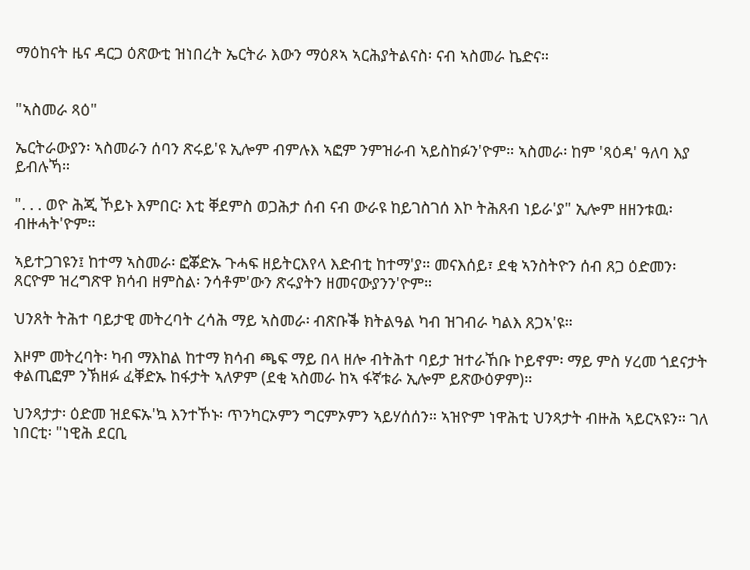ማዕከናት ዜና ዳርጋ ዕጽውቲ ዝነበረት ኤርትራ እውን ማዕጾኣ ኣርሕያትልናስ፡ ናብ ኣስመራ ኬድና።


"ኣስመራ ጻዕ"

ኤርትራውያን፡ ኣስመራን ሰባን ጽሩይ'ዩ ኢሎም ብምሉእ ኣፎም ንምዝራብ ኣይስከፉን'ዮም። ኣስመራ፡ ከም 'ጻዕዳ' ዓለባ እያ ይብሉኻ።

". . . ወዮ ሕጂ ኾይኑ እምበር፡ እቲ ቐደምስ ወጋሕታ ሰብ ናብ ውራዩ ከይገስገሰ እኮ ትሕጸብ ነይራ'ያ" ኢሎም ዘዘንቱዉ፡ ብዙሓት'ዮም።

ኣይተጋገዩን፤ ከተማ ኣስመራ፡ ፎቖድኡ ጉሓፍ ዘይትርእየላ እድብቲ ከተማ'ያ። መናእሰይ፣ ደቂ ኣንስትዮን ሰብ ጸጋ ዕድመን፡ ጸርዮም ዝረግጽዋ ክሳብ ዘምስል፡ ንሳቶም'ውን ጽሩያትን ዘመናውያንን'ዮም።

ህንጸት ትሕተ ባይታዊ መትረባት ረሳሕ ማይ ኣስመራ፡ ብጽቡቕ ክትልዓል ካብ ዝገብራ ካልእ ጸጋኣ'ዩ።

እዞም መትረባት፡ ካብ ማእከል ከተማ ክሳብ ጫፍ ማይ በላ ዘሎ ብትሕተ ባይታ ዝተራኸቡ ኮይኖም፡ ማይ ምስ ሃረመ ጎደናታት ቀልጢፎም ንኽዘፉ ፈቐድኡ ከፋታት ኣለዎም (ደቂ ኣስመራ ከኣ ፋኛቱራ ኢሎም ይጽውዕዎም)።

ህንጻታታ፡ ዕድመ ዝደፍኡ'ኳ እንተኾኑ፡ ጥንካርኦምን ግርምኦምን ኣይሃሰሰን። ኣዝዮም ነዋሕቲ ህንጻታት ብዙሕ ኣይርኣዩን። ገለ ነበርቲ፡ "ነዊሕ ደርቢ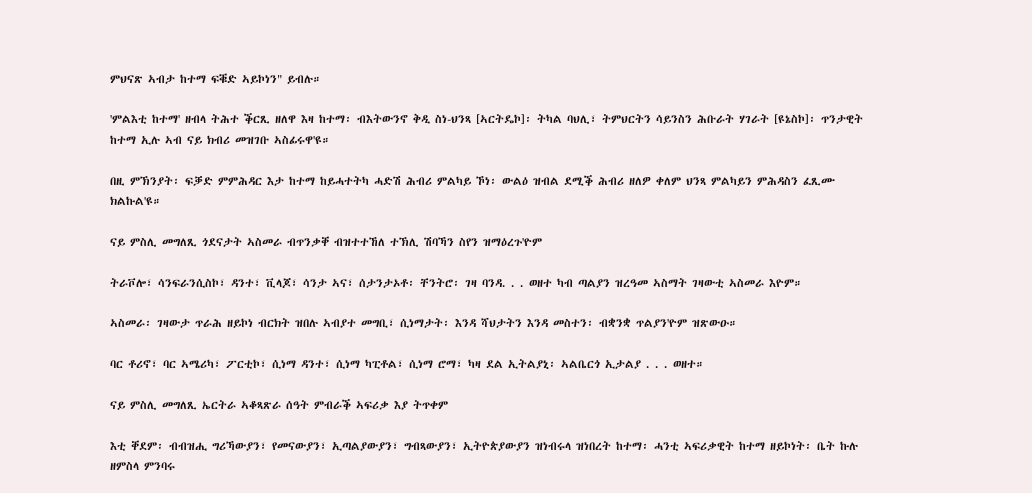ምህናጽ ኣብታ ከተማ ፍቑድ ኣይኮነን" ይብሉ።

'ምልእቲ ከተማ' ዘብላ ትሕተ ቕርጺ ዘለዋ እዛ ከተማ፡ ብእትውንኖ ቅዲ ስነ-ህንጻ [ኣርትዴኮ]፡ ትካል ባህሊ፣ ትምህርትን ሳይንስን ሕቡራት ሃገራት [ዩኔስኮ]፡ ጥንታዊት ከተማ ኢሉ ኣብ ናይ ክብሪ መዝገቡ ኣስፊሩዋ'ዩ።

በዚ ምኽንያት፡ ፍቓድ ምምሕዳር እታ ከተማ ከይሓተትካ ሓድሽ ሕብሪ ምልካይ ኾነ፡ ውልዕ ዝብል ደሚቕ ሕብሪ ዘለዎ ቀለም ህንጻ ምልካይን ምሕዳስን ፈጺሙ ክልኩል'ዩ።

ናይ ምስሊ መግለጺ ጎደናታት ኣስመራ ብጥንቃቐ ብዝተተኸለ ተኽሊ ሽባኻን ስየን ዝማዕረጉ'ዮም

ትራቮሎ፣ ሳንፍራንሲስኮ፣ ዳንተ፣ ቪላጆ፣ ሳንታ ኣና፣ ሰታንታኦቶ፡ ቸንትሮ፡ ገዛ ባንዳ. . . ወዘተ ካብ ጣልያን ዝረዓመ ኣስማት ገዛውቲ ኣስመራ እዮም።

ኣስመራ፡ ገዛውታ ጥራሕ ዘይኮነ ብርክት ዝበሉ ኣብያተ መግቢ፣ ሲነማታት፡ እንዳ ሻህታትን እንዳ መስተን፡ ብቋንቋ ጥልያን'ዮም ዝጽውዑ።

ባር ቶሪኖ፣ ባር ኣሜሪካ፣ ፖርቲኮ፣ ሲነማ ዳንተ፣ ሲነማ ካፒቶል፣ ሲነማ ሮማ፣ ካዛ ደል ኢትልያኒ፡ ኣልቤርጎ ኢታልያ . . . ወዘተ።

ናይ ምስሊ መግለጺ ኤርትራ ኣቆጻጽራ ሰዓት ምብራቕ ኣፍሪቃ እያ ትጥቀም

እቲ ቐደም፡ ብብዝሒ ግሪኻውያን፣ የመናውያን፣ ኢጣልያውያን፣ ግብጻውያን፣ ኢትዮጵያውያን ዝነብሩላ ዝነበረት ከተማ፡ ሓንቲ ኣፍሪቃዊት ከተማ ዘይኮነት፡ ቤት ኩሉ ዘምስላ ምንባሩ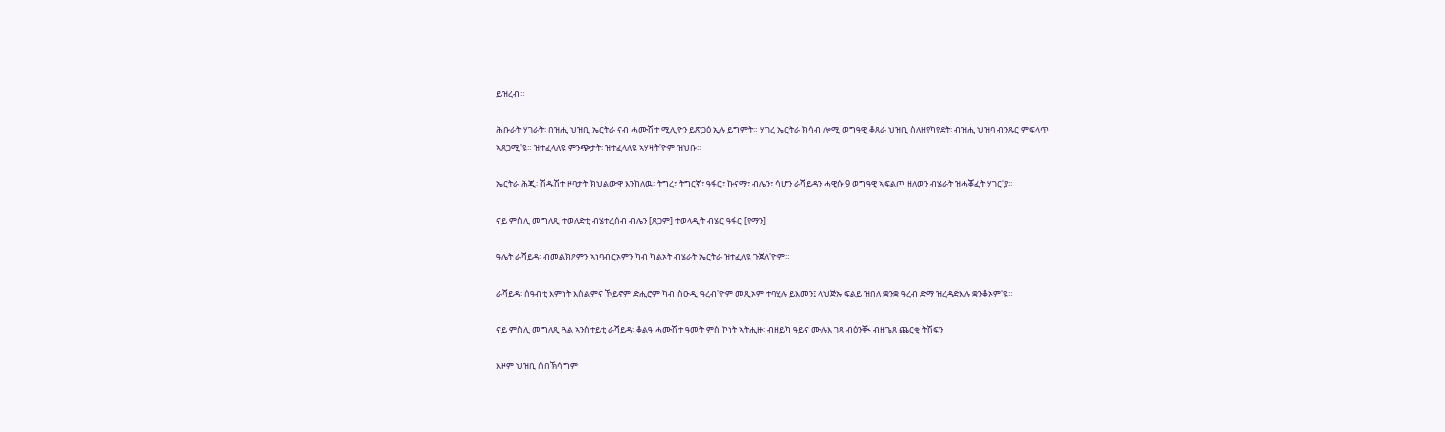ይዝረብ።

ሕቡራት ሃገራት፡ በዝሒ ህዝቢ ኤርትራ ናብ ሓሙሽተ ሚሊዮን ይጽጋዕ ኢሉ ይግምት። ሃገረ ኤርትራ ክሳብ ሎሚ ወግዓዊ ቆጸራ ህዝቢ ስለዘየካየደት፡ ብዝሒ ህዝባ ብንጹር ምፍላጥ ኣጸጋሚ'ዩ። ዝተፈላለዩ ምንጭታት፡ ዝተፈላለዩ ኣሃዛት'ዮም ዝህቡ።

ኤርትራ ሕጂ፡ ሽዱሽተ ዞባታት ክህልውዋ እንከለዉ፡ ትግረ፣ ትግርኛ፣ ዓፋር፣ ኩናማ፣ ብሌን፣ ሳሆን ራሻይዳን ሓዊሱ 9 ወግዓዊ ኣፍልጦ ዘለወን ብሄራት ዝሓቖፈት ሃገር'ያ።

ናይ ምስሊ መግለጺ ተወለድቲ ብሄተረሰብ ብሌን [ጸጋም] ተወላዲት ብሄር ዓፋር [የማን]

ዓሌት ራሻይዳ፡ ብመልክዖምን ኣነባብርኦምን ካብ ካልኦት ብሄራት ኤርትራ ዝተፈለዩ ጉጀለ'ዮም።

ራሻይዳ፡ ሰዓብቲ እምነት እስልምና ኾይኖም ድሒሮም ካብ ስዑዲ ዓረብ'ዮም መጺኦም ተባሂሉ ይእመን፤ ላህጅኡ ፍልይ ዝበለ ቋንቋ ዓረብ ድማ ዝረዳድእሉ ቋንቆኦም'ዩ።

ናይ ምስሊ መግለጺ ጓል ኣንስተይቲ ራሻይዳ፡ ቆልዓ ሓሙሽተ ዓመት ምስ ኮነት ኣትሒዙ፡ ብዘይካ ዓይና ሙሉእ ገጻ ብዕንቚ ብዘጌጸ ጨርቂ ትሽፍን

እዞም ህዝቢ ሰበኽሳግም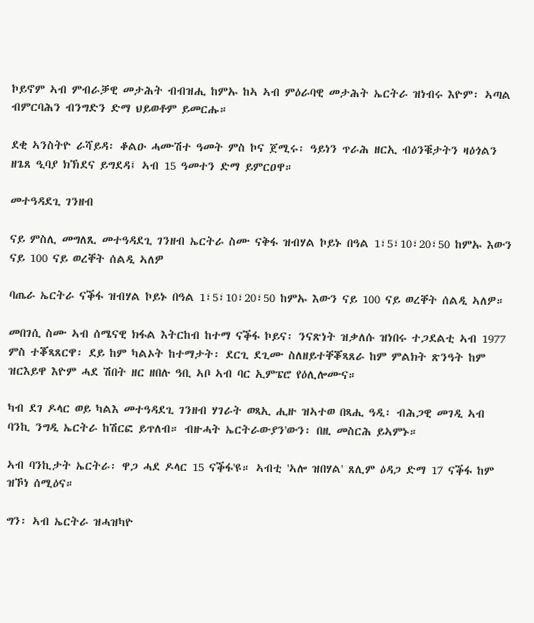ኮይኖም ኣብ ምብራቓዊ መታሕት ብብዝሒ ከምኡ ከኣ ኣብ ምዕራባዊ መታሕት ኤርትራ ዝነብሩ እዮም፡ ኣጣል ብምርባሕን ብንግድን ድማ ህይወቶም ይመርሑ።

ደቂ ኣንስትዮ ራሻይዳ፡ ቆልዑ ሓሙሽተ ዓመት ምስ ኮና ጀሚሩ፡ ዓይነን ጥራሕ ዘርኢ ብዕንቑታትን ዛዕጎልን ዘጌጸ ዒባያ ክኽደና ይግደዳ፤ ኣብ 15 ዓመተን ድማ ይምርዐዋ።

መተዓዳደጊ ገንዘብ

ናይ ምስሊ መግለጺ መተዓዳደጊ ገንዘብ ኤርትራ ስሙ ናቅፋ ዝብሃል ኮይኑ በዓል 1፣5፣10፣20፣50 ከምኡ እውን ናይ 100 ናይ ወረቐት ሰልዲ ኣለዎ

ባጤራ ኤርትራ ናቕፋ ዝብሃል ኮይኑ በዓል 1፣5፣10፣20፣50 ከምኡ እውን ናይ 100 ናይ ወረቐት ሰልዲ ኣለዎ።

መበገሲ ስሙ ኣብ ሰሜናዊ ክፋል እትርከብ ከተማ ናቕፋ ኮይና፡ ንናጽነት ዝቃለሱ ዝነበሩ ተጋደልቲ ኣብ 1977 ምስ ተቖጻጸርዋ፡ ደይ ከም ካልኦት ከተማታት፡ ደርጊ ደጊሙ ስለዘይተቐቖጻጸራ ከም ምልክት ጽንዓት ከም ዝርእይዋ እዮም ሓደ ሽበት ዘር ዘበሉ ዓቢ ኣቦ ኣብ ባር ኢምፔሮ የዕሊሎሙና።

ካብ ደገ ዶላር ወይ ካልእ መተዓዳደጊ ገንዘብ ሃገራት ወጻኢ ሒዙ ዝኣተወ በጻሒ ዓዲ፡ ብሕጋዊ መገዲ ኣብ ባንኪ ንግዲ ኤርትራ ከሽርፎ ይጥለብ። ብዙሓት ኤርትራውያን'ውን፡ በዚ መስርሕ ይኣምኑ።

ኣብ ባንኪታት ኤርትራ፡ ዋጋ ሓደ ዶላር 15 ናቕፋ'ዩ። ኣብቲ 'ኣሎ ዝበሃል' ጸሊም ዕዳጋ ድማ 17 ናቕፋ ከም ዝኾነ ሰሚዕና።

ግን፡ ኣብ ኤርትራ ዝሓዝካዮ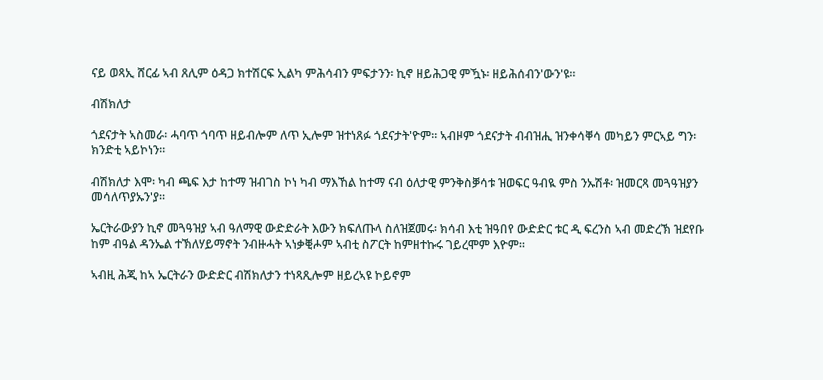ናይ ወጻኢ ሸርፊ ኣብ ጸሊም ዕዳጋ ክተሽርፍ ኢልካ ምሕሳብን ምፍታንን፡ ኪኖ ዘይሕጋዊ ምዃኑ፡ ዘይሕሰብን'ውን'ዩ።

ብሽክለታ

ጎደናታት ኣስመራ፡ ሓባጥ ጎባጥ ዘይብሎም ለጥ ኢሎም ዝተነጸፉ ጎደናታት'ዮም። ኣብዞም ጎደናታት ብብዝሒ ዝንቀሳቐሳ መካይን ምርኣይ ግን፡ ክንድቲ ኣይኮነን።

ብሽክለታ እሞ፡ ካብ ጫፍ እታ ከተማ ዝብገስ ኮነ ካብ ማእኸል ከተማ ናብ ዕለታዊ ምንቅስቓሳቱ ዝወፍር ዓብዪ ምስ ንኡሽቶ፡ ዝመርጻ መጓዓዝያን መሳለጥያኡን'ያ።

ኤርትራውያን ኪኖ መጓዓዝያ ኣብ ዓለማዊ ውድድራት እውን ክፍለጡላ ስለዝጀመሩ፡ ክሳብ እቲ ዝዓበየ ውድድር ቱር ዲ ፍረንስ ኣብ መድረኽ ዝደየቡ ከም ብዓል ዳንኤል ተኽለሃይማኖት ንብዙሓት ኣነቃቒሖም ኣብቲ ስፖርት ከምዘተኩሩ ገይረሞም እዮም።

ኣብዚ ሕጂ ከኣ ኤርትራን ውድድር ብሽክለታን ተነጻጺሎም ዘይረኣዩ ኮይኖም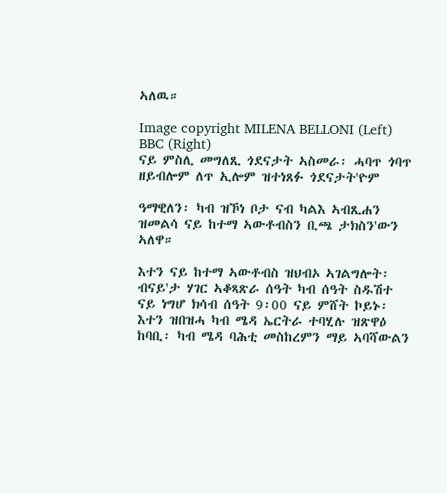ኣለዉ።

Image copyright MILENA BELLONI (Left) BBC (Right)
ናይ ምስሊ መግለጺ ጎደናታት ኣስመራ፡ ሓባጥ ጎባጥ ዘይብሎም ለጥ ኢሎም ዝተነጸፉ ጎደናታት'ዮም

ዓማዊለን፡ ካብ ዝኾነ ቦታ ናብ ካልእ ኣብጺሐን ዝመልሳ ናይ ከተማ ኣውቶብስን ቢጫ ታክስን'ውን ኣለዋ።

እተን ናይ ከተማ ኣውቶብስ ዝህብኦ ኣገልግሎት፡ ብናይ'ታ ሃገር ኣቆጻጽራ ሰዓት ካብ ሰዓት ስዱሽተ ናይ ነግሆ ክሳብ ሰዓት 9፡00 ናይ ምሸት ኮይኑ፡ እተን ዝበዝሓ ካብ ሜዳ ኤርትራ ተባሂሉ ዝጽዋዕ ከባቢ፡ ካብ ሜዳ ባሕቲ መስከረምን ማይ ኣባሻውልን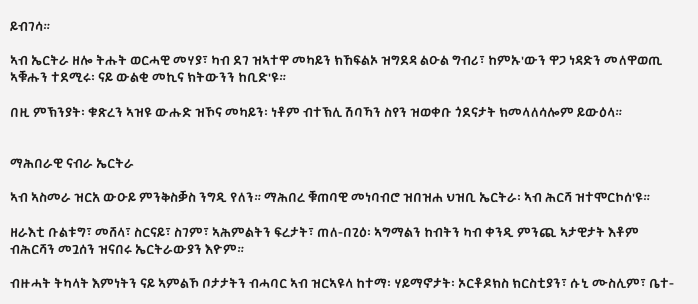ይብገሳ።

ኣብ ኤርትራ ዘሎ ትሑት ወርሓዊ መሃያ፣ ካብ ደገ ዝኣተዋ መካይን ክኸፍልኦ ዝግደዳ ልዑል ግብሪ፣ ከምኡ'ውን ዋጋ ነዳድን መለዋወጢ ኣቑሑን ተደሚሩ፡ ናይ ውልቂ መኪና ክትውንን ከቢድ'ዩ።

በዚ ምኽንያት፡ ቁጽረን ኣዝዩ ውሑድ ዝኾና መካይን፡ ነቶም ብተኽሊ ሽባኻን ስየን ዝወቀቡ ጎደናታት ክመላለሳሎም ይውዕላ።


ማሕበራዊ ናብራ ኤርትራ

ኣብ ኣስመራ ዝርአ ውዑይ ምንቅስቓስ ንግዲ የለን። ማሕበረ ቑጠባዊ መነባብሮ ዝበዝሐ ህዝቢ ኤርትራ፡ ኣብ ሕርሻ ዝተሞርኮሰ'ዩ።

ዘራእቲ ቡልቱግ፣ መሸላ፣ ስርናይ፣ ስገም፣ ኣሕምልትን ፍረታት፣ ጠለ-በጊዕ፡ ኣግማልን ከብትን ካብ ቀንዲ ምንጪ ኣታዊታት እቶም ብሕርሻን መጓሰን ዝናበሩ ኤርትራውያን እዮም።

ብዙሓት ትካላት እምነትን ናይ ኣምልኾ ቦታታትን ብሓባር ኣብ ዝርኣዩላ ከተማ፡ ሃይማኖታት፡ ኦርቶዶክስ ክርስቲያን፣ ሱኒ ሙስሊም፣ ቤተ-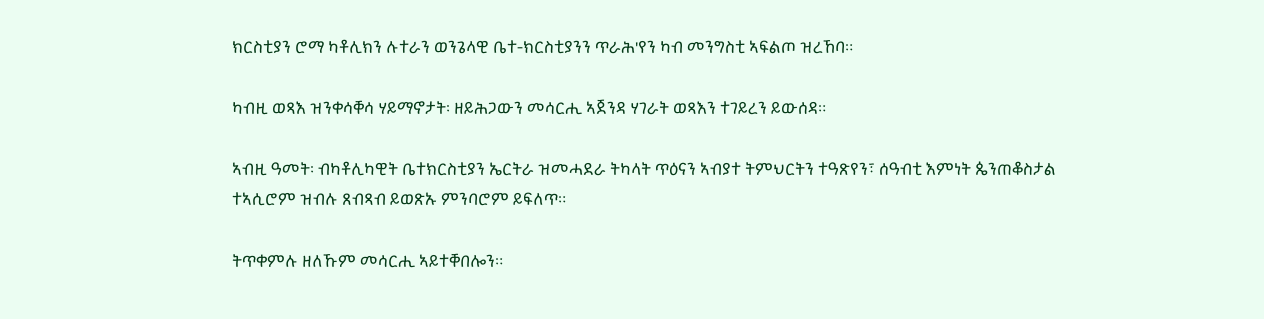ክርስቲያን ሮማ ካቶሊክን ሉተራን ወንጌላዊ ቤተ-ክርስቲያንን ጥራሕ'የን ካብ መንግስቲ ኣፍልጦ ዝረኸባ።

ካብዚ ወጻእ ዝንቀሳቐሳ ሃይማኖታት፡ ዘይሕጋውን መሳርሒ ኣጀንዳ ሃገራት ወጻእን ተገይረን ይውሰዳ።

ኣብዚ ዓመት፡ ብካቶሊካዊት ቤተክርስቲያን ኤርትራ ዝመሓደራ ትካላት ጥዕናን ኣብያተ ትምህርትን ተዓጽየን፣ ሰዓብቲ እምነት ጴንጠቆስታል ተኣሲሮም ዝብሉ ጸብጻብ ይወጽኡ ምንባሮም ይፍለጥ።

ትጥቀምሉ ዘለኹም መሳርሒ ኣይተቐበሎን።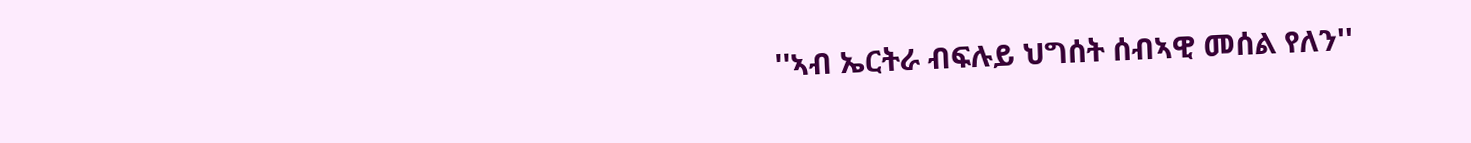''ኣብ ኤርትራ ብፍሉይ ህግሰት ሰብኣዊ መሰል የለን''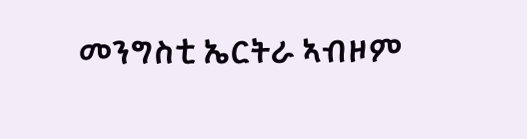መንግስቲ ኤርትራ ኣብዞም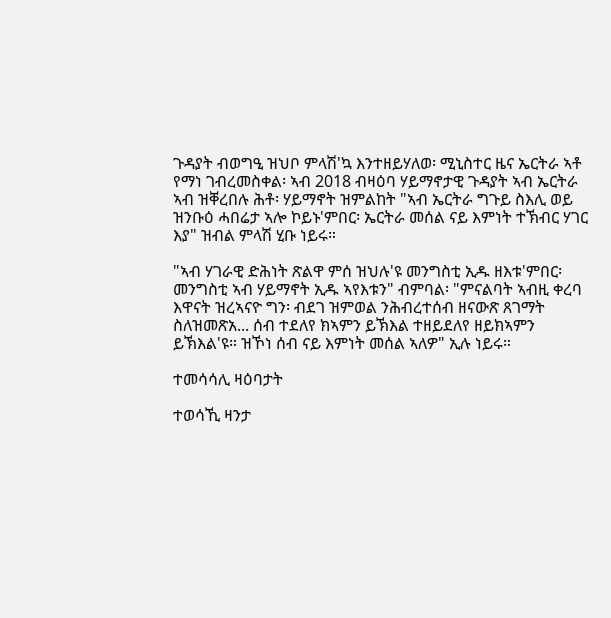ጉዳያት ብወግዒ ዝህቦ ምላሽ'ኳ እንተዘይሃለወ፡ ሚኒስተር ዜና ኤርትራ ኣቶ የማነ ገብረመስቀል፡ ኣብ 2018 ብዛዕባ ሃይማኖታዊ ጉዳያት ኣብ ኤርትራ ኣብ ዝቐረበሉ ሕቶ፡ ሃይማኖት ዝምልከት "ኣብ ኤርትራ ግጉይ ስእሊ ወይ ዝንቡዕ ሓበሬታ ኣሎ ኮይኑ'ምበር፡ ኤርትራ መሰል ናይ እምነት ተኽብር ሃገር እያ" ዝብል ምላሽ ሂቡ ነይሩ።

"ኣብ ሃገራዊ ድሕነት ጽልዋ ምሰ ዝህሉ'ዩ መንግስቲ ኢዱ ዘእቱ'ምበር፡ መንግስቲ ኣብ ሃይማኖት ኢዱ ኣየእቱን" ብምባል፡ "ምናልባት ኣብዚ ቀረባ እዋናት ዝረኣናዮ ግን፡ ብደገ ዝምወል ንሕብረተሰብ ዘናውጽ ጸገማት ስለዝመጽአ... ሰብ ተደለየ ክኣምን ይኽእል ተዘይደለየ ዘይክኣምን ይኽእል'ዩ። ዝኾነ ሰብ ናይ እምነት መሰል ኣለዎ" ኢሉ ነይሩ።

ተመሳሳሊ ዛዕባታት

ተወሳኺ ዛንታ